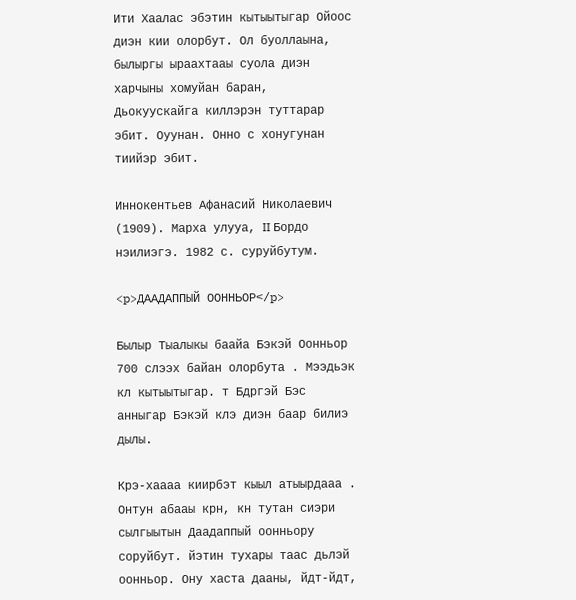Ити Хаалас эбэтин кытыытыгар Ойоос диэн кии олорбут. Ол буоллаына, былыргы ыраахтааы суола диэн харчыны хомуйан баран, Дьокуускайга киллэрэн туттарар эбит. Оуунан. Онно с хонугунан тиийэр эбит.

Иннокентьев Афанасий Николаевич (1909). Марха улууа, II Бордо нэилиэгэ. 1982 с. суруйбутум.

<p>ДААДАППЫЙ ООННЬОР</p>

Былыр Тыалыкы баайа Бэкэй Оонньор 700 слээх байан олорбута . Мээдьэк кл кытыытыгар. т Бдргэй Бэс анныгар Бэкэй клэ диэн баар билиэ дылы.

Крэ-хаааа киирбэт кыыл атыырдааа . Онтун абааы крн, кн тутан сиэри сылгыытын Даадаппый оонньору соруйбут. йэтин тухары таас дьлэй оонньор. Ону хаста дааны, йдт-йдт,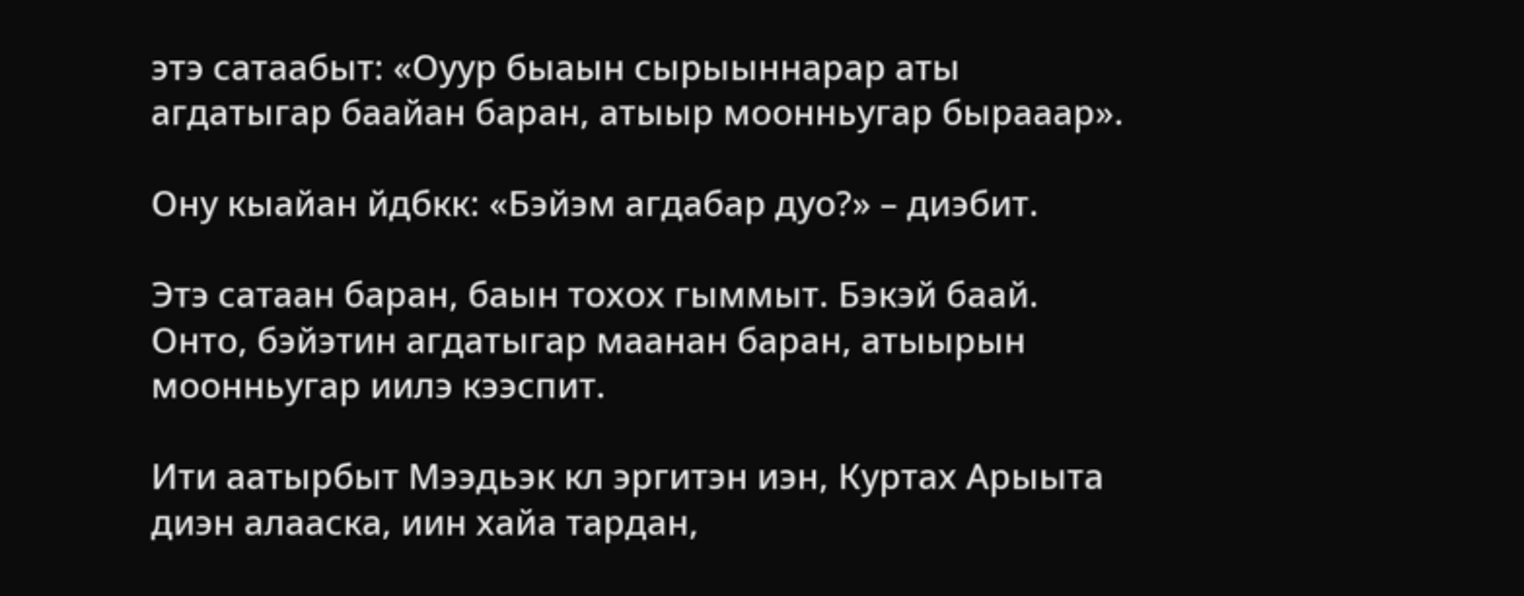этэ сатаабыт: «Оуур быаын сырыыннарар аты агдатыгар баайан баран, атыыр моонньугар бырааар».

Ону кыайан йдбкк: «Бэйэм агдабар дуо?» – диэбит.

Этэ сатаан баран, баын тохох гыммыт. Бэкэй баай. Онто, бэйэтин агдатыгар маанан баран, атыырын моонньугар иилэ кээспит.

Ити аатырбыт Мээдьэк кл эргитэн иэн, Куртах Арыыта диэн алааска, иин хайа тардан,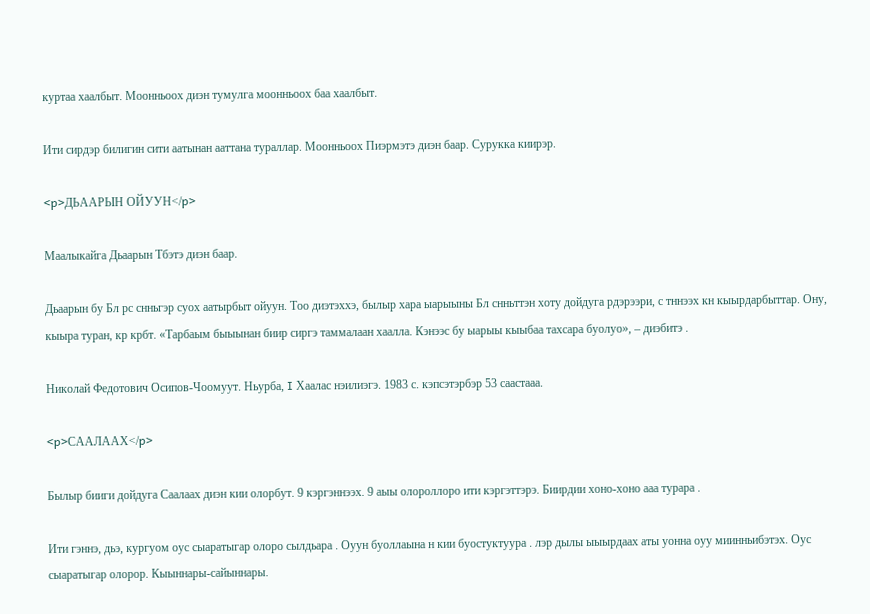куртаа хаалбыт. Моонньоох диэн тумулга моонньоох баа хаалбыт.

Ити сирдэр билигин сити аатынан ааттана тураллар. Моонньоох Пиэрмэтэ диэн баар. Сурукка киирэр.

<p>ДЬААРЫН ОЙУУН</p>

Маалыкайга Дьаарын Тбэтэ диэн баар.

Дьаарын бу Бл рс снньгэр суох аатырбыт ойуун. Тоо диэтэххэ, былыр хара ыарыыны Бл снньттэн хоту дойдуга рдэрээри, с тннээх кн кыырдарбыттар. Ону, кыыра туран, кр крбт. «Тарбаым быыынан биир сиргэ таммалаан хаалла. Кэнээс бу ыарыы кыыбаа тахсара буолуо», – диэбитэ .

Николай Федотович Осипов-Чоомуут. Ньурба, I Хаалас нэилиэгэ. 1983 с. кэпсэтэрбэр 53 саастааа.

<p>СААЛААХ</p>

Былыр бииги дойдуга Саалаах диэн кии олорбут. 9 кэргэннээх. 9 аыы олороллоро ити кэргэттэрэ. Биирдии хоно-хоно ааа турара .

Ити гэннэ, дьэ, кургуом оус сыаратыгар олоро сылдьара . Оуун буоллаына н кии буостуктуура . лэр дылы ыыырдаах аты уонна оуу миинньибэтэх. Оус сыаратыгар олорор. Кыыннары-сайыннары.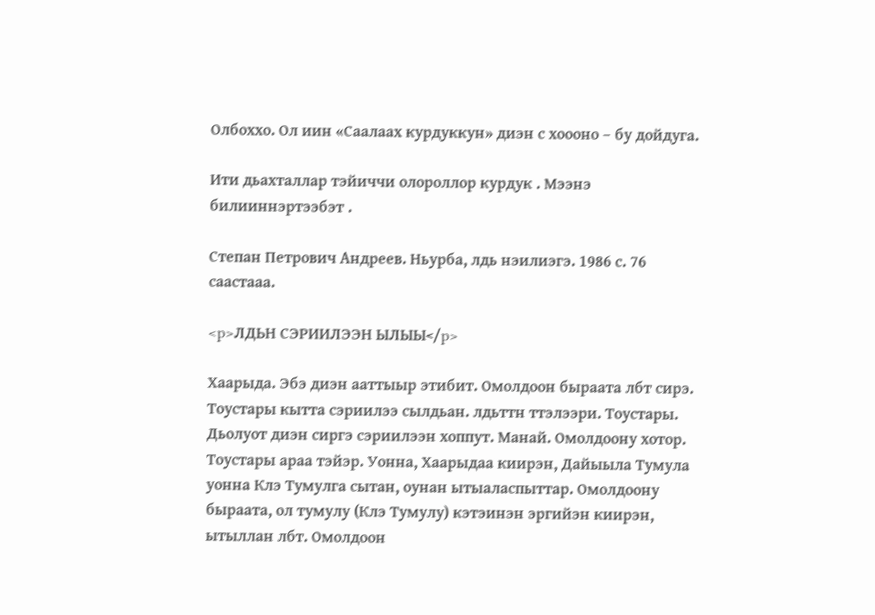Олбоххо. Ол иин «Саалаах курдуккун» диэн с хоооно – бу дойдуга.

Ити дьахталлар тэйиччи олороллор курдук . Мээнэ билииннэртээбэт .

Степан Петрович Андреев. Ньурба, лдь нэилиэгэ. 1986 с. 76 саастааа.

<p>ЛДЬН СЭРИИЛЭЭН ЫЛЫЫ</p>

Хаарыда. Эбэ диэн ааттыыр этибит. Омолдоон быраата лбт сирэ. Тоустары кытта сэриилээ сылдьан. лдьттн ттэлээри. Тоустары. Дьолуот диэн сиргэ сэриилээн хоппут. Манай. Омолдоону хотор. Тоустары араа тэйэр. Уонна, Хаарыдаа киирэн, Дайыыла Тумула уонна Клэ Тумулга сытан, оунан ытыаласпыттар. Омолдоону быраата, ол тумулу (Клэ Тумулу) кэтэинэн эргийэн киирэн, ытыллан лбт. Омолдоон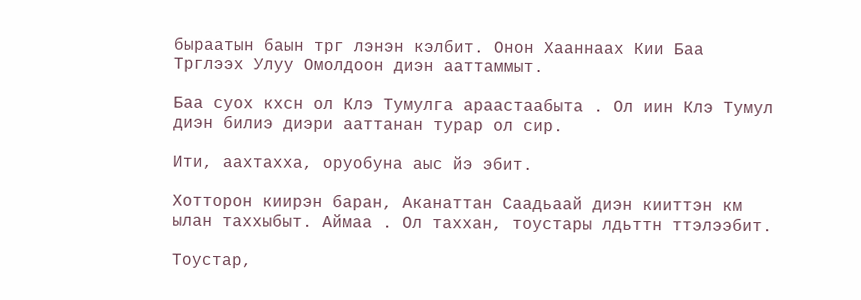быраатын баын трг лэнэн кэлбит. Онон Хааннаах Кии Баа Трглээх Улуу Омолдоон диэн ааттаммыт.

Баа суох кхсн ол Клэ Тумулга араастаабыта . Ол иин Клэ Тумул диэн билиэ диэри ааттанан турар ол сир.

Ити, аахтахха, оруобуна аыс йэ эбит.

Хотторон киирэн баран, Аканаттан Саадьаай диэн кииттэн км ылан таххыбыт. Аймаа . Ол таххан, тоустары лдьттн ттэлээбит.

Тоустар,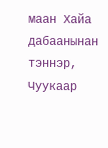маан Хайа дабаанынан тэннэр, Чуукаар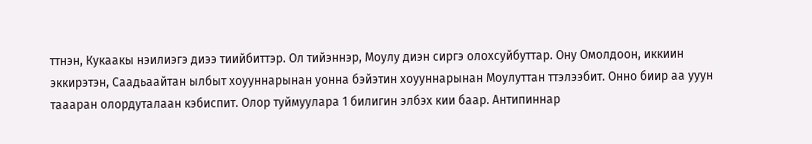ттнэн, Кукаакы нэилиэгэ диээ тиийбиттэр. Ол тийэннэр, Моулу диэн сиргэ олохсуйбуттар. Ону Омолдоон, иккиин эккирэтэн, Саадьаайтан ылбыт хоууннарынан уонна бэйэтин хоууннарынан Моулуттан ттэлээбит. Онно биир аа ууун таааран олордуталаан кэбиспит. Олор туймуулара 1 билигин элбэх кии баар. Антипиннар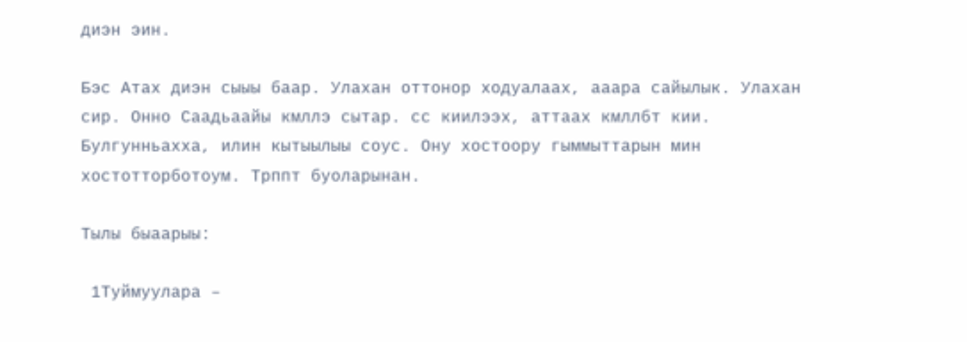диэн эин.

Бэс Атах диэн сыыы баар. Улахан оттонор ходуалаах, ааара сайылык. Улахан сир. Онно Саадьаайы кмллэ сытар. сс киилээх, аттаах кмллбт кии. Булгунньахха, илин кытыылыы соус. Ону хостоору гыммыттарын мин хостотторботоум. Трппт буоларынан.

Тылы быаарыы:

 1Туймуулара –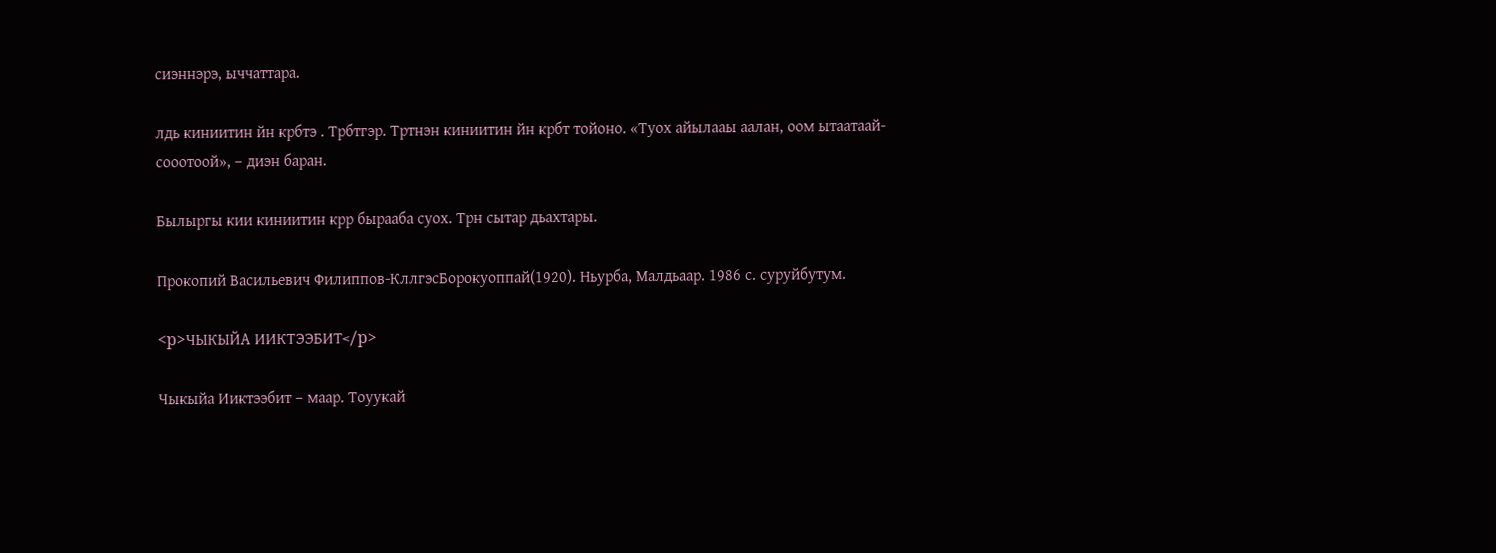сиэннэрэ, ыччаттара.

лдь киниитин йн крбтэ . Трбтгэр. Тртнэн киниитин йн крбт тойоно. «Туох айылааы аалан, оом ытаатаай-сооотоой», – диэн баран.

Былыргы кии киниитин крр бырааба суох. Трн сытар дьахтары.

Прокопий Васильевич Филиппов-КллгэсБорокуоппай(1920). Ньурба, Малдьаар. 1986 с. суруйбутум.

<p>ЧЫКЫЙА ИИКТЭЭБИТ</p>

Чыкыйа Ииктээбит – маар. Тоуукай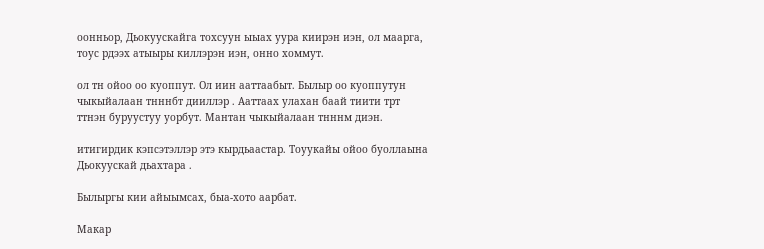оонньор, Дьокуускайга тохсуун ыыах уура киирэн иэн, ол маарга, тоус рдээх атыыры киллэрэн иэн, онно хоммут.

ол тн ойоо оо куоппут. Ол иин ааттаабыт. Былыр оо куоппутун чыкыйалаан тнннбт дииллэр . Ааттаах улахан баай тиити трт ттнэн буруустуу уорбут. Мантан чыкыйалаан тнннм диэн.

итигирдик кэпсэтэллэр этэ кырдьаастар. Тоуукайы ойоо буоллаына Дьокуускай дьахтара .

Былыргы кии айыымсах, быа-хото аарбат.

Макар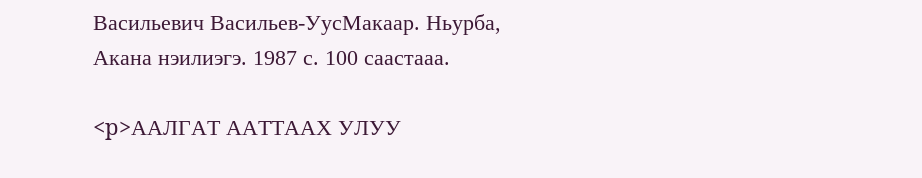Васильевич Васильев-УусМакаар. Ньурба, Акана нэилиэгэ. 1987 с. 100 саастааа.

<p>ААЛГАТ ААТТААХ УЛУУ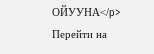ОЙУУНА</p>
Перейти на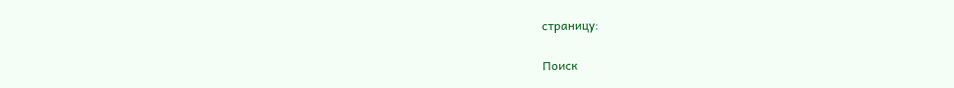страницу:

Поиск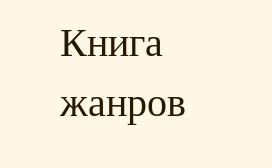Книга жанров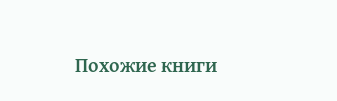Похожие книги